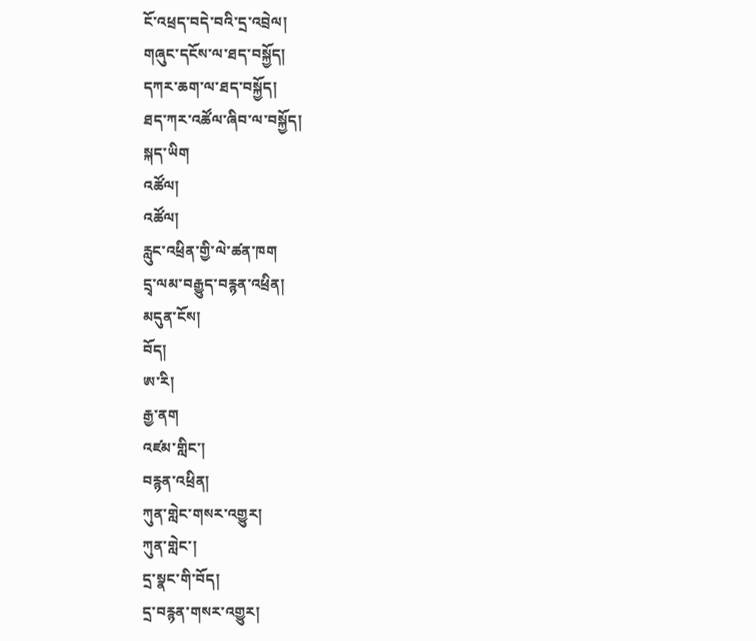ངོ་འཕྲད་བདེ་བའི་དྲ་འབྲེལ།
གཞུང་དངོས་ལ་ཐད་བསྐྱོད།
དཀར་ཆག་ལ་ཐད་བསྐྱོད།
ཐད་ཀར་འཚོལ་ཞིབ་ལ་བསྐྱོད།
སྐད་ཡིག
འཚོལ།
འཚོལ།
རླུང་འཕྲིན་གྱི་ལེ་ཚན་ཁག
དྲྭ་ལམ་བརྒྱུད་བརྙན་འཕྲིན།
མདུན་ངོས།
བོད།
ཨ་རི།
རྒྱ་ནག
འཛམ་གླིང་།
བརྙན་འཕྲིན།
ཀུན་གླེང་གསར་འགྱུར།
ཀུན་གླེང་།
དྲ་སྣང་གི་བོད།
དྲ་བརྙན་གསར་འགྱུར།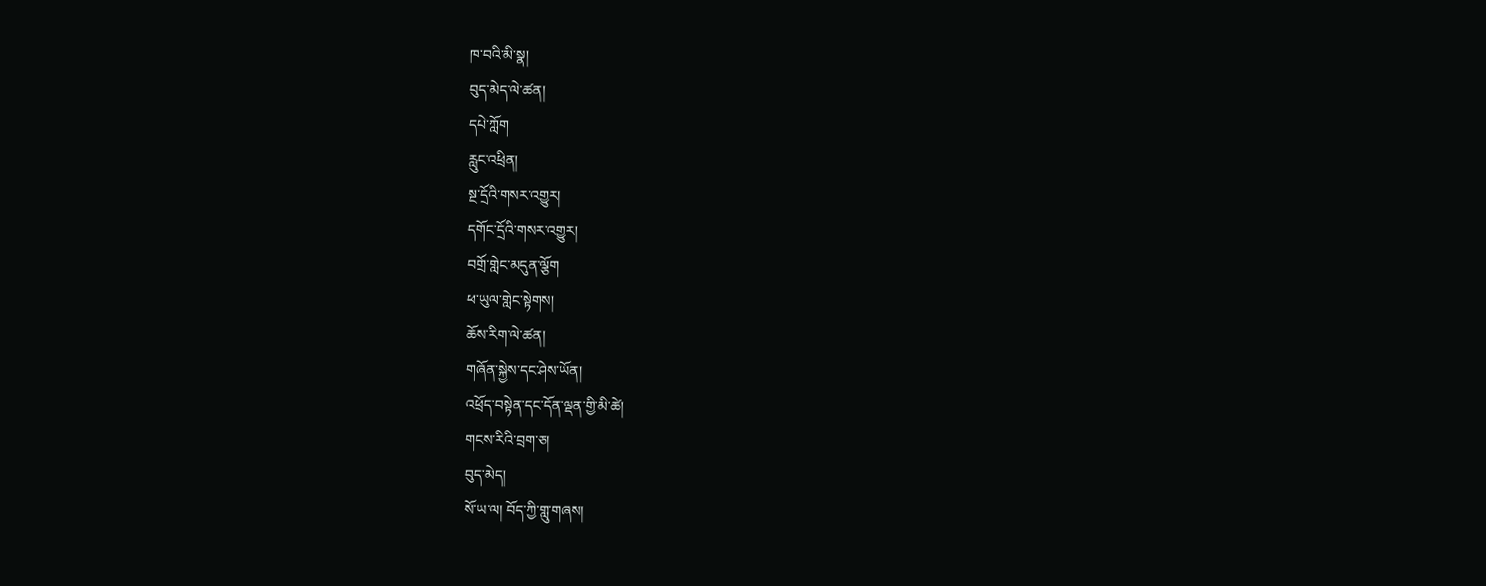ཁ་བའི་མི་སྣ།
བུད་མེད་ལེ་ཚན།
དཔེ་ཀློག
རླུང་འཕྲིན།
སྔ་དྲོའི་གསར་འགྱུར།
དགོང་དྲོའི་གསར་འགྱུར།
བགྲོ་གླེང་མདུན་ལྕོག
ཕ་ཡུལ་གླེང་སྟེགས།
ཆོས་རིག་ལེ་ཚན།
གཞོན་སྐྱེས་དང་ཤེས་ཡོན།
འཕྲོད་བསྟེན་དང་དོན་ལྡན་གྱི་མི་ཚེ།
གངས་རིའི་བྲག་ཅ།
བུད་མེད།
སོ་ཡ་ལ། བོད་ཀྱི་གླུ་གཞས།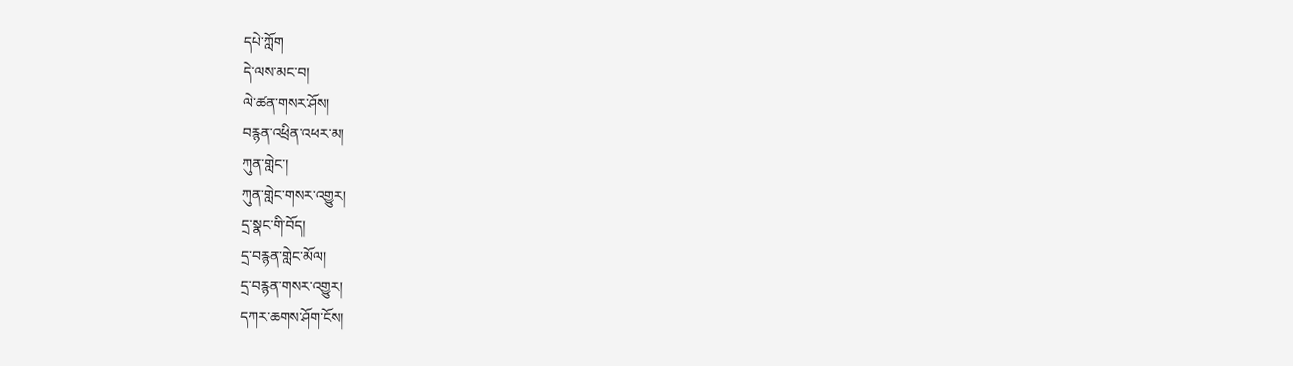དཔེ་ཀློག
དེ་ལས་མང་བ།
ལེ་ཚན་གསར་ཤོས།
བརྙན་འཕྲིན་འཕར་མ།
ཀུན་གླེང་།
ཀུན་གླེང་གསར་འགྱུར།
དྲ་སྣང་གི་བོད།
དྲ་བརྙན་གླེང་མོལ།
དྲ་བརྙན་གསར་འགྱུར།
དཀར་ཆགས་ཤོག་ངོས།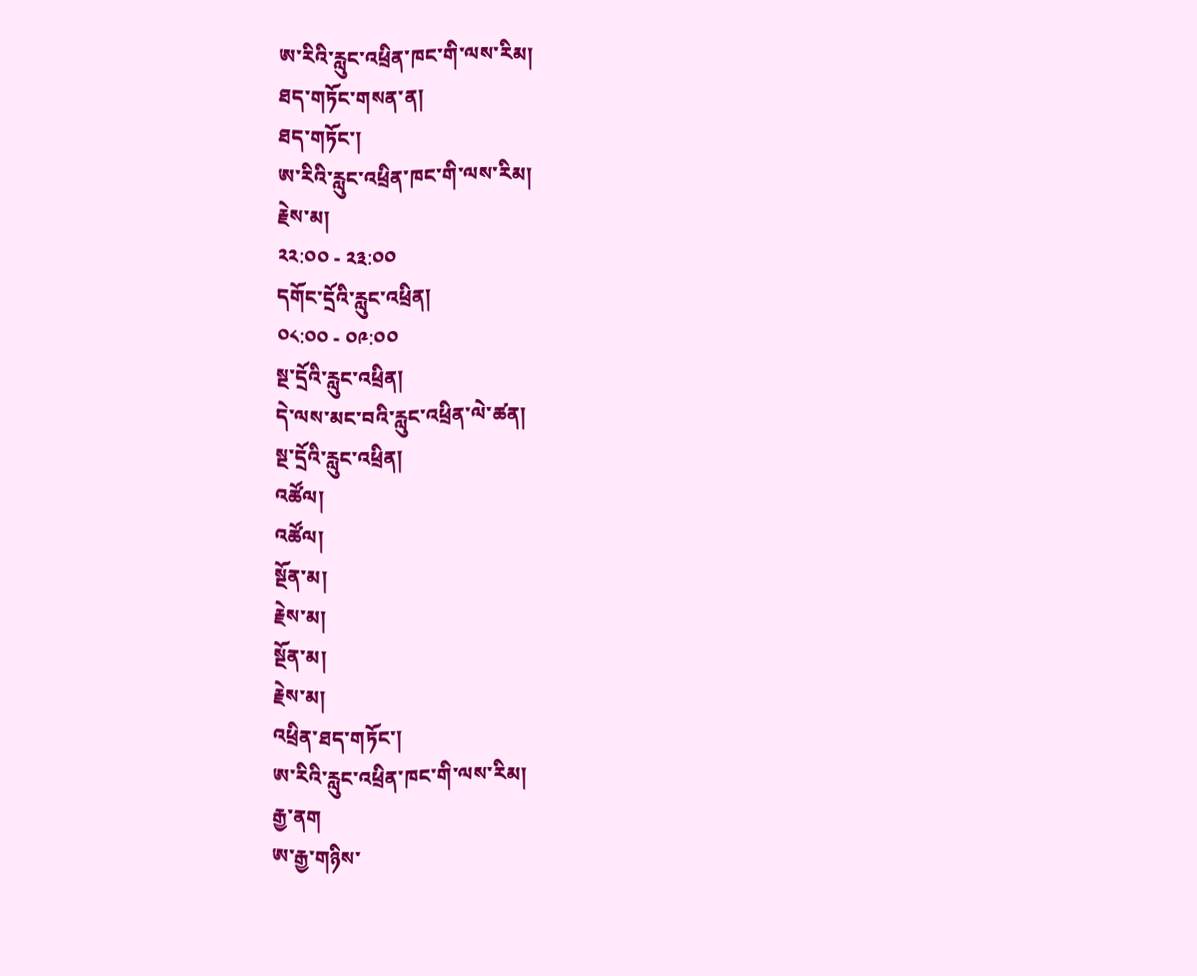ཨ་རིའི་རླུང་འཕྲིན་ཁང་གི་ལས་རིམ།
ཐད་གཏོང་གསན་ན།
ཐད་གཏོང་།
ཨ་རིའི་རླུང་འཕྲིན་ཁང་གི་ལས་རིམ།
རྗེས་མ།
༢༢:༠༠ - ༢༣:༠༠
དགོང་དྲོའི་རླུང་འཕྲིན།
༠༨:༠༠ - ༠༩:༠༠
སྔ་དྲོའི་རླུང་འཕྲིན།
དེ་ལས་མང་བའི་རླུང་འཕྲིན་ལེ་ཚན།
སྔ་དྲོའི་རླུང་འཕྲིན།
འཚོལ།
འཚོལ།
སྔོན་མ།
རྗེས་མ།
སྔོན་མ།
རྗེས་མ།
འཕྲིན་ཐད་གཏོང་།
ཨ་རིའི་རླུང་འཕྲིན་ཁང་གི་ལས་རིམ།
རྒྱ་ནག
ཨ་རྒྱ་གཉིས་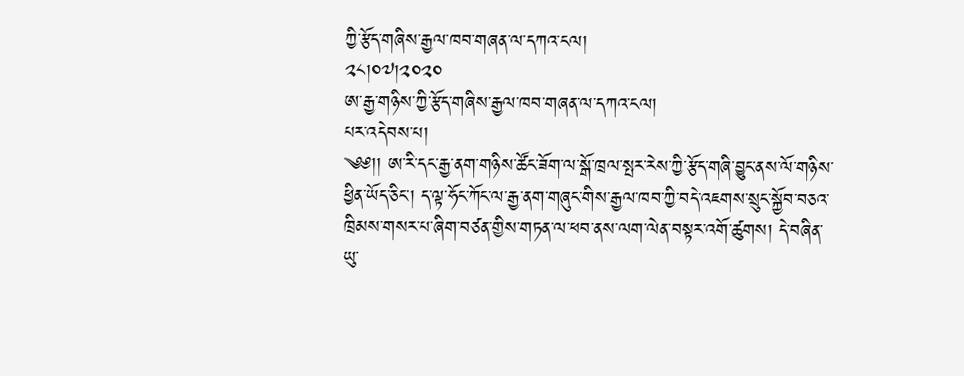ཀྱི་རྩོད་གཞིས་རྒྱལ་ཁབ་གཞན་ལ་དཀའ་ངལ།
༢༨།༠༧།༢༠༢༠
ཨ་རྒྱ་གཉིས་ཀྱི་རྩོད་གཞིས་རྒྱལ་ཁབ་གཞན་ལ་དཀའ་ངལ།
པར་འདེབས་པ།
༄༅།། ཨ་རི་དང་རྒྱ་ནག་གཉིས་ཚོང་ཟོག་ལ་སྒོ་ཁྲལ་སྤར་རེས་ཀྱི་རྩོད་གཞི་བྱུང་ནས་ལོ་གཉིས་ཕྱིན་ཡོད་ཅིང་། ད་ལྟ་ཧོང་ཀོང་ལ་རྒྱ་ནག་གཞུང་གིས་རྒྱལ་ཁབ་ཀྱི་བདེ་འཇགས་སྲུང་སྐྱོབ་བཅའ་ཁྲིམས་གསར་པ་ཞིག་བཙན་གྱིས་གཏན་ལ་ཕབ་ནས་ལག་ལེན་བསྟར་འགོ་ཚུགས། དེ་བཞིན་ཡུ་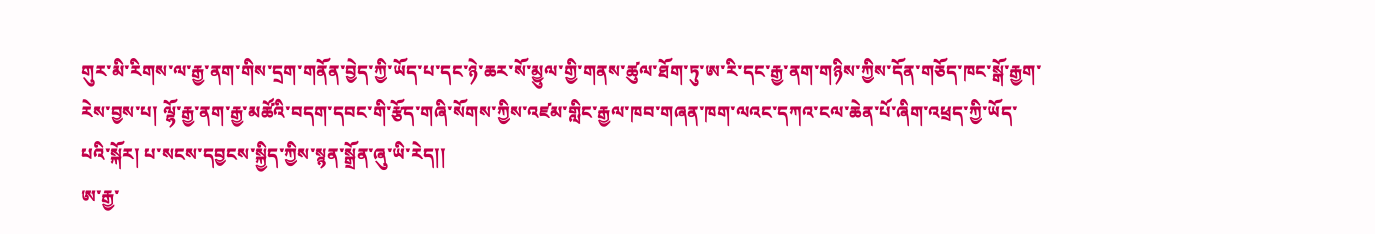གུར་མི་རིགས་ལ་རྒྱ་ནག་གིས་དྲག་གནོན་བྱེད་ཀྱི་ཡོད་པ་དང་ཉེ་ཆར་སོ་མྱུལ་གྱི་གནས་ཚུལ་ཐོག་ཏུ་ཨ་རི་དང་རྒྱ་ནག་གཉིས་ཀྱིས་དོན་གཅོད་ཁང་སྒོ་རྒྱག་རེས་བྱས་པ། ལྷོ་རྒྱ་ནག་རྒྱ་མཚོའི་བདག་དབང་གི་རྩོད་གཞི་སོགས་ཀྱིས་འཛམ་གླིང་རྒྱལ་ཁབ་གཞན་ཁག་ལའང་དཀའ་ངལ་ཆེན་པོ་ཞིག་འཕྲད་ཀྱི་ཡོད་པའི་སྐོར། པ་སངས་དབྱངས་སྐྱིད་ཀྱིས་སྙན་སྒྲོན་ཞུ་ཡི་རེད།།
ཨ་རྒྱ་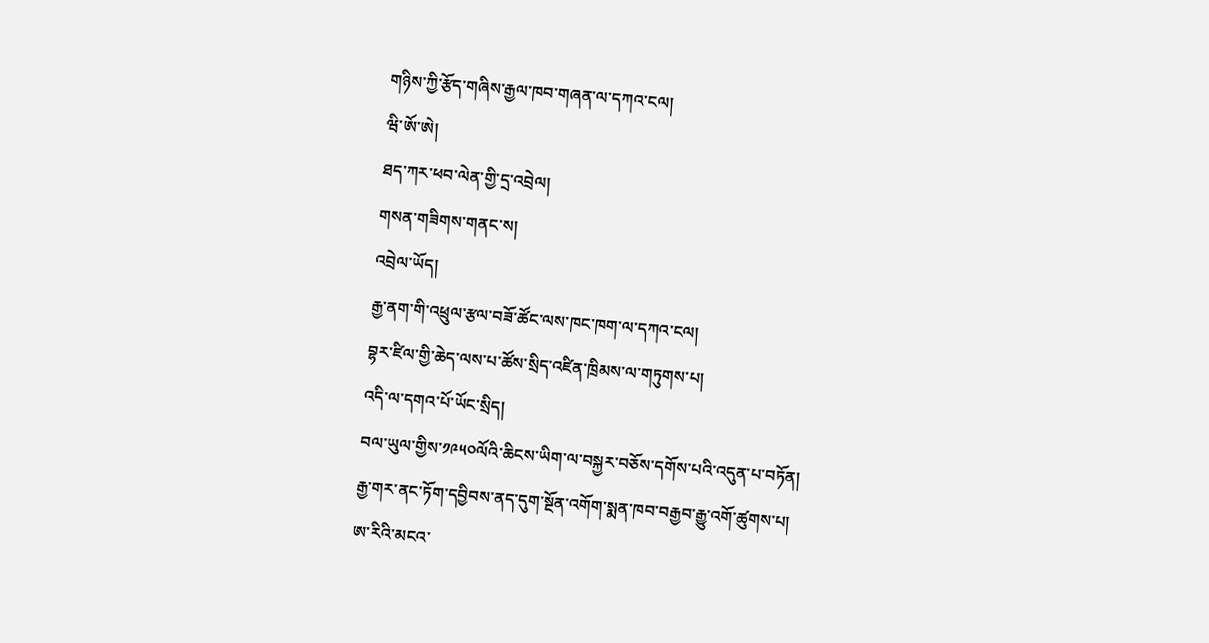གཉིས་ཀྱི་རྩོད་གཞིས་རྒྱལ་ཁབ་གཞན་ལ་དཀའ་ངལ།
ཝི་ཨོ་ཨེ།
ཐད་ཀར་ཕབ་ལེན་གྱི་དྲ་འབྲེལ།
གསན་གཟིགས་གནང་ས།
འབྲེལ་ཡོད།
རྒྱ་ནག་གི་འཕྲུལ་རྩལ་བཟོ་ཚོང་ལས་ཁང་ཁག་ལ་དཀའ་ངལ།
བྷར་ཛིལ་གྱི་ཆེད་ལས་པ་ཚོས་སྲིད་འཛིན་ཁྲིམས་ལ་གཏུགས་པ།
འདི་ལ་དགའ་པོ་ཡོང་སྲིད།
བལ་ཡུལ་གྱིས་༡༩༥༠ལོའི་ཆིངས་ཡིག་ལ་བསྐྱར་བཅོས་དགོས་པའི་འདུན་པ་བཏོན།
རྒྱ་གར་ནང་ཏོག་དབྱིབས་ནད་དུག་སྔོན་འགོག་སྨན་ཁབ་བརྒྱབ་རྒྱུ་འགོ་ཚུགས་པ།
ཨ་རིའི་མངའ་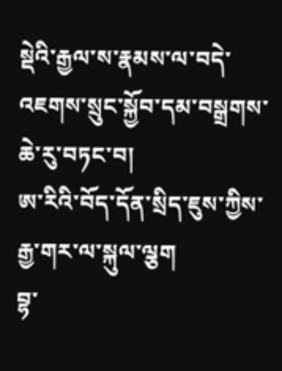སྡེའི་རྒྱལ་ས་རྣམས་ལ་བདེ་འཇགས་སྲུང་སྐྱོབ་དམ་བསྒྲགས་ཆེ་རུ་བཏང་བ།
ཨ་རིའི་བོད་དོན་སྲིད་ཇུས་ཀྱིས་རྒྱ་གར་ལ་སྐུལ་ལྕག
བྷ་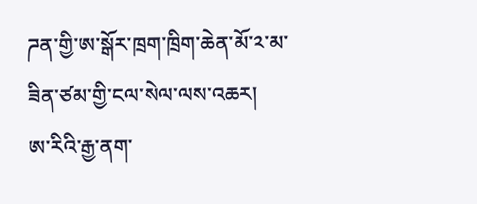ཌན་གྱི་ཨ་སྒོར་ཁྲག་ཁྲིག་ཆེན་མོ་༢་མ་ཟིན་ཙམ་གྱི་ངལ་སེལ་ལས་འཆར།
ཨ་རིའི་རྒྱ་ནག་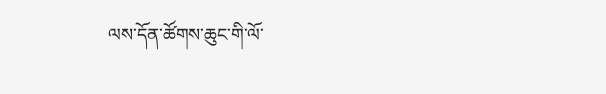ལས་དོན་ཚོགས་ཆུང་གི་ལོ་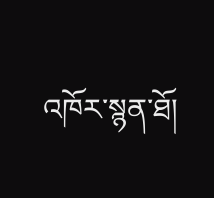འཁོར་སྙན་ཐོ།